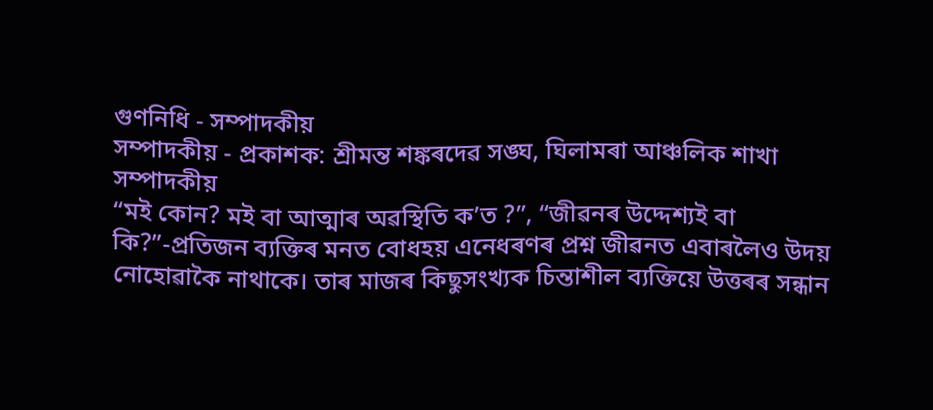গুণনিধি - সম্পাদকীয়
সম্পাদকীয় - প্ৰকাশক: শ্ৰীমন্ত শঙ্কৰদেৱ সঙ্ঘ, ঘিলামৰা আঞ্চলিক শাখা
সম্পাদকীয়
“মই কোন? মই বা আত্মাৰ অৱস্থিতি ক’ত ?”, “জীৱনৰ উদ্দেশ্যই বা কি?”-প্ৰতিজন ব্যক্তিৰ মনত বোধহয় এনেধৰণৰ প্ৰশ্ন জীৱনত এবাৰলৈও উদয় নোহোৱাকৈ নাথাকে। তাৰ মাজৰ কিছুসংখ্যক চিন্তাশীল ব্যক্তিয়ে উত্তৰৰ সন্ধান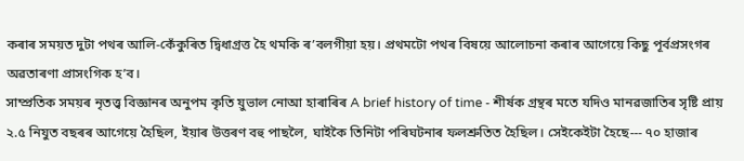কৰাৰ সময়ত দুটা পথৰ আলি-কেঁকুৰিত দ্বিধাগ্রত্ত হৈ থমকি ৰ’বলগীয়া হয়। প্ৰথমটো পথৰ বিষয়ে আলোচনা কৰাৰ আগেয়ে কিছু পূৰ্বপ্ৰসংগৰ অৱতাৰণা প্ৰাসংগিক হ’ব।
সাম্প্ৰতিক সময়ৰ নৃতত্ত্ব বিজ্ঞানৰ অনুপম কৃতি য়ুভাল নোআ হাৰাৰিৰ A brief history of time - শীৰ্ষক গ্ৰন্থৰ মতে যদিও মানৱজাতিৰ সৃষ্টি প্রায় ২.৫ নিযুত বছৰৰ আগেয়ে হৈছিল, ইয়াৰ উত্তৰণ বহু পাছলৈ, ঘাইকৈ তিনিটা পৰিঘটনাৰ ফলশ্ৰুতিত হৈছিল। সেইকেইটা হৈছে--- ৭০ হাজাৰ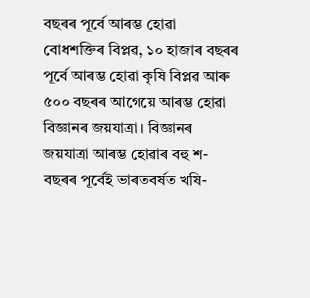বছৰৰ পূৰ্বে আৰম্ভ হোৱা বোধশক্তিৰ বিপ্লৱ, ১০ হাজাৰ বছৰৰ পূৰ্বে আৰম্ভ হোৱা কৃষি বিপ্লৱ আৰু ৫০০ বছৰৰ আগেয়ে আৰম্ভ হোৱা বিজ্ঞানৰ জয়যাত্ৰা। বিজ্ঞানৰ জয়যাত্ৰা আৰম্ভ হোৱাৰ বহু শ-বছৰৰ পূৰ্বেই ভাৰতবৰ্ষত খষি-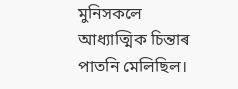মুনিসকলে আধ্যাত্মিক চিন্তাৰ পাতনি মেলিছিল।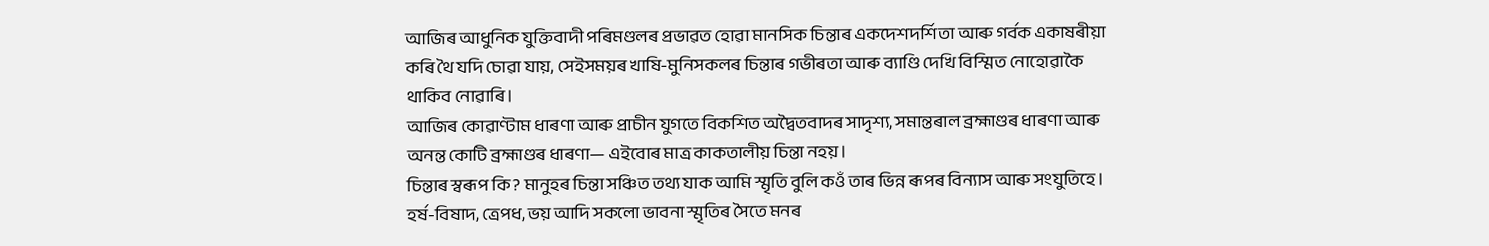আজিৰ আধুনিক যুক্তিবাদী পৰিমণ্ডলৰ প্রভাৱত হোৱা মানসিক চিন্তাৰ একদেশদৰ্শিতা আৰু গৰ্বক একাষৰীয়া কৰি থৈ যদি চোৱা যায়, সেইসময়ৰ খাষি-মুনিসকলৰ চিন্তাৰ গভীৰতা আৰু ব্যাণ্ডি দেখি বিস্মিত নোহোৱাকৈ থাকিব নোৱাৰি।
আজিৰ কোৱাণ্টাম ধাৰণা আৰু প্ৰাচীন যুগতে বিকশিত অদ্বৈতবাদৰ সাদৃশ্য, সমান্তৰাল ব্ৰহ্মাণ্ডৰ ধাৰণা আৰু অনন্ত কোটি ব্ৰহ্মাণ্ডৰ ধাৰণা— এইবোৰ মাত্ৰ কাকতালীয় চিন্তা নহয়।
চিন্তাৰ স্বৰূপ কি? মানুহৰ চিন্তা সঞ্চিত তথ্য যাক আমি স্মৃতি বুলি কওঁ তাৰ ভিন্ন ৰূপৰ বিন্যাস আৰু সংযুতিহে। হৰ্ষ-বিষাদ, ত্ৰেপধ, ভয় আদি সকলো ভাবনা স্মৃতিৰ সৈতে মনৰ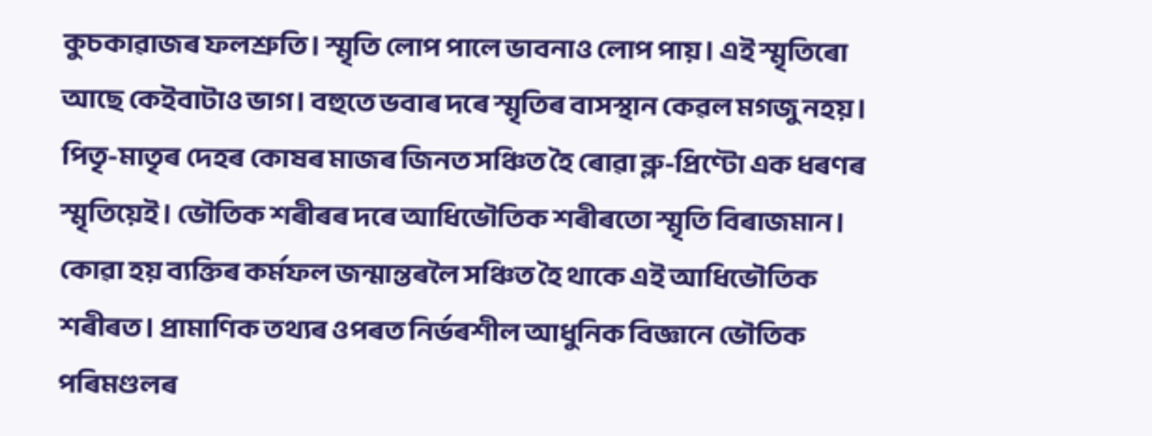কুচকাৱাজৰ ফলশ্ৰুতি। স্মৃতি লোপ পালে ভাবনাও লোপ পায়। এই স্মৃতিৰো আছে কেইবাটাও ভাগ। বহুতে ভবাৰ দৰে স্মৃতিৰ বাসস্থান কেৱল মগজু নহয়। পিতৃ-মাতৃৰ দেহৰ কোষৰ মাজৰ জিনত সঞ্চিত হৈ ৰোৱা ব্লু-প্রিণ্টো এক ধৰণৰ স্মৃতিয়েই। ভৌতিক শৰীৰৰ দৰে আধিভৌতিক শৰীৰতো স্মৃতি বিৰাজমান। কোৱা হয় ব্যক্তিৰ কৰ্মফল জন্মান্তৰলৈ সঞ্চিত হৈ থাকে এই আধিভৌতিক শৰীৰত। প্ৰামাণিক তথ্যৰ ওপৰত নিৰ্ভৰশীল আধুনিক বিজ্ঞানে ভৌতিক পৰিমণ্ডলৰ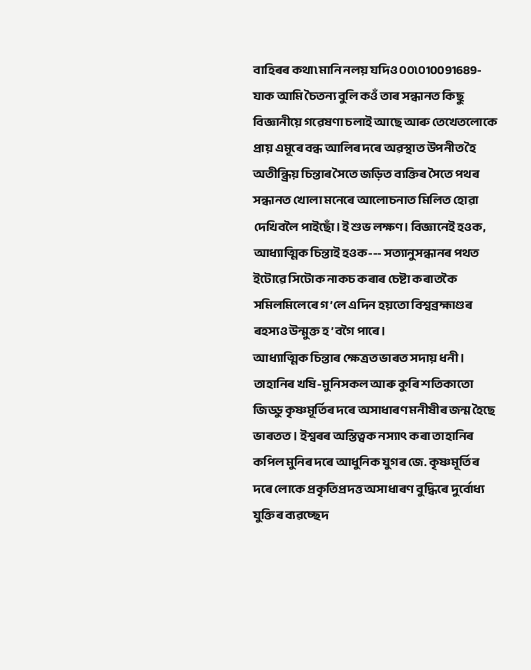বাহিৰৰ কথা৷ মানি নলয় যদিও ০০৷০10091689- যাক আমি চৈতন্য বুলি কওঁ তাৰ সন্ধানত কিছু বিজ্ঞানীয়ে গৱেষণা চলাই আছে আৰু তেখেতলোকে প্ৰায় এমূৰে বন্ধ আলিৰ দৰে অৱস্থাত উপনীত হৈ অতীন্ধ্ৰিয় চিন্তাৰ সৈতে জড়িত ব্যক্তিৰ সৈতে পথৰ সন্ধানত খোলা মনেৰে আলোচনাত মিলিত হোৱা দেখিবলৈ পাইছোঁ। ই শুভ লক্ষণ। বিজ্ঞানেই হওক, আধ্যাত্মিক চিন্তাই হওক--- সত্যানুসন্ধানৰ পথত ইটোৱে সিটোক নাকচ কৰাৰ চেষ্টা কৰাতকৈ সমিলমিলেৰে গ’লে এদিন হয়তো বিশ্বব্ৰহ্মাণ্ডৰ ৰহস্যও উন্মুক্ত হ’বগৈ পাৰে।
আধ্যাত্মিক চিন্তাৰ ক্ষেত্ৰত ভাৰত সদায় ধনী। তাহানিৰ খষি-মুনিসকল আৰু কুৰি শতিকাতো জিড্ডু কৃষ্ণমূৰ্তিৰ দৰে অসাধাৰণ মনীষীৰ জন্ম হৈছে ভাৰতত। ইশ্বৰৰ অস্তিত্বক নস্যাৎ কৰা তাহানিৰ কপিল মুনিৰ দৰে আধুনিক যুগৰ জে. কৃষ্ণমূৰ্তিৰ দৰে লোকে প্রকৃতিপ্রদত্ত অসাধাৰণ বুদ্ধিৰে দুৰ্বোধ্য যুক্তিৰ ব্যৱচ্ছেদ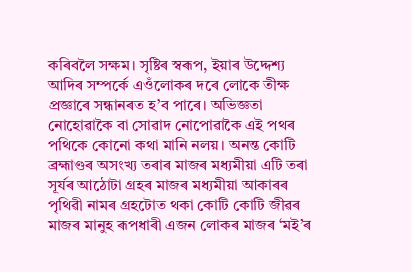কৰিবলৈ সক্ষম। সৃষ্টিৰ স্বৰূপ, ইয়াৰ উদ্দেশ্য আদিৰ সম্পৰ্কে এওঁলোকৰ দৰে লোকে তীক্ষ প্রজ্ঞাৰে সন্ধানৰত হ’ব পাৰে। অভিজ্ঞতা নোহোৱাকৈ বা সোৱাদ নোপোৱাকৈ এই পথৰ পথিকে কোনো কথা মানি নলয়। অনন্ত কোটি ব্ৰহ্মাণ্ডৰ অসংখ্য তৰাৰ মাজৰ মধ্যমীয়া এটি তৰা সূৰ্যৰ আঠোটা গ্ৰহৰ মাজৰ মধ্যমীয়া আকাৰৰ পৃথিৱী নামৰ গ্ৰহটোত থকা কোটি কোটি জীৱৰ মাজৰ মানুহ ৰূপধাৰী এজন লোকৰ মাজৰ ‘মই’ৰ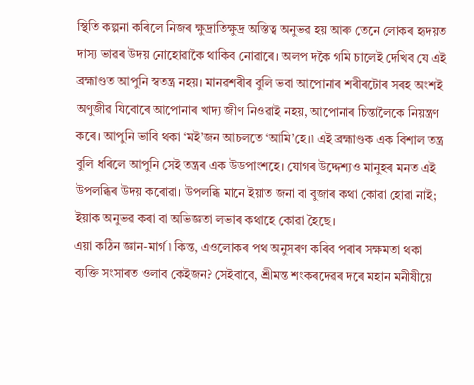স্থিতি কল্পনা কৰিলে নিজৰ ক্ষুদ্ৰাতিক্ষুদ্ৰ অস্তিত্ব অনুভৱ হয় আৰু তেনে লোকৰ হৃদয়ত দাস্য ভাৱৰ উদয় নোহোৱাকৈ থাকিব নোৱাৰে। অলপ দকৈ গমি চালেই দেখিব যে এই ব্ৰহ্মাণ্ডত আপুনি স্বতন্ত্ৰ নহয়। মানৱশৰীৰ বুলি ভবা আপোনাৰ শৰীৰটোৰ সৰহ অংশই অণুজীৱ যিবোৰে আপোনাৰ খাদ্য জীণ নিওৱাই নহয়, আপোনাৰ চিন্তালৈকে নিয়ন্ত্ৰণ কৰে। আপুনি ভাবি থকা ‘মই’জন আচলতে ‘আমি’হে।৷ এই ব্ৰহ্মাণ্ডক এক বিশাল তন্ত্ৰ বুলি ধৰিলে আপুনি সেই তন্ত্ৰৰ এক উডপাংশহে। যোগৰ উদ্দেশ্যও মানুহৰ মনত এই উপলব্ধিৰ উদয় কৰোৱা। উপলব্ধি মানে ইয়াত জনা বা বুজাৰ কথা কোৱা হোৱা নাই; ইয়াক অনুভৱ কৰা বা অভিজ্ঞতা লভাৰ কথাহে কোৱা হৈছে।
এয়া কঠিন জ্ঞান-মাৰ্গ ৷ কিন্ত, এওলোকৰ পথ অনুসৰণ কৰিব পৰাৰ সক্ষমতা থকা ব্যক্তি সংসাৰত ওলাব কেইজন? সেইবাবে, শ্ৰীমন্ত শংকৰদেৱৰ দৰে মহান মনীষীয়ে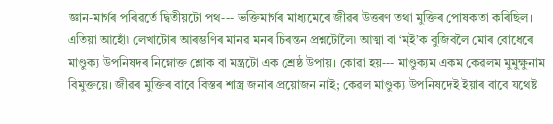জ্ঞান-মাৰ্গৰ পৰিৱৰ্তে দ্বিতীয়টো পথ--- ভক্তিমাৰ্গৰ মাধ্যমেৰে জীৱৰ উত্তৰণ তথা মুক্তিৰ পোষকতা কৰিছিল।
এতিয়া আহোঁ৷ লেখাটোৰ আৰম্ভণিৰ মানৱ মনৰ চিৰন্তন প্ৰশ্নটোলৈ৷ আত্মা বা ‘ম্ই’ক বুজিবলৈ মোৰ বোধেৰে মাণ্ডুক্য উপনিষদৰ নিম্নোক্ত শ্লোক বা মন্ত্ৰটো এক শ্রেষ্ঠ উপায়। কোৱা হয়--- মাণ্ডুক্যম একম কেৱলম মুমুক্ষুনাম বিমুক্তয়ে। জীৱৰ মুক্তিৰ বাবে বিস্তৰ শাস্ত্ৰ জনাৰ প্রয়োজন নাই; কেৱল মাণ্ডুক্য উপনিষদেই ইয়াৰ বাবে যথেষ্ট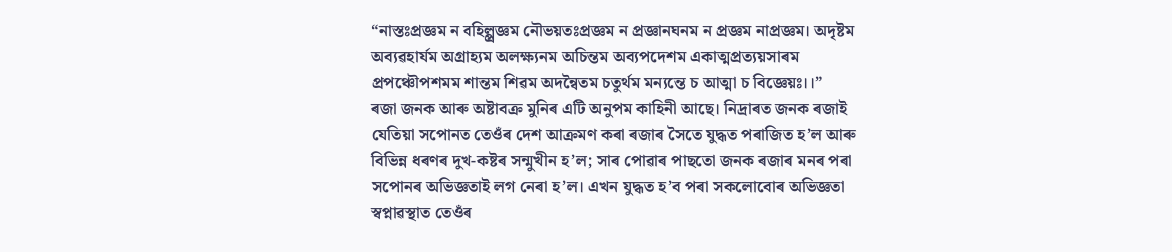“নাস্তঃপ্ৰজ্ঞম ন বহিল্প্ৰজ্ঞম নৌভয়তঃপ্রজ্ঞম ন প্ৰজ্ঞানঘনম ন প্রজ্ঞম নাপ্রজ্ঞম। অদৃষ্টম অব্যৱহাৰ্যম অগ্রাহ্যম অলক্ষ্যনম অচিন্তম অব্যপদেশম একাত্মপ্রত্যয়সাৰম প্রপঞ্চৌপশমম শান্তম শিৱম অদন্বৈতম চতুৰ্থম মন্যন্তে চ আত্মা চ বিজ্ঞেয়ঃ।।”
ৰজা জনক আৰু অষ্টাবক্ৰ মুনিৰ এটি অনুপম কাহিনী আছে। নিদ্ৰাৰত জনক ৰজাই যেতিয়া সপোনত তেওঁৰ দেশ আক্ৰমণ কৰা ৰজাৰ সৈতে যুদ্ধত পৰাজিত হ’ল আৰু বিভিন্ন ধৰণৰ দুখ-কষ্টৰ সন্মুখীন হ’ল; সাৰ পোৱাৰ পাছতো জনক ৰজাৰ মনৰ পৰা সপোনৰ অভিজ্ঞতাই লগ নেৰা হ’ল। এখন যুদ্ধত হ’ব পৰা সকলোবোৰ অভিজ্ঞতা স্বপ্নাৱস্থাত তেওঁৰ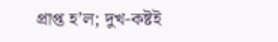প্রাপ্ত হ’ল; দুখ-কষ্টই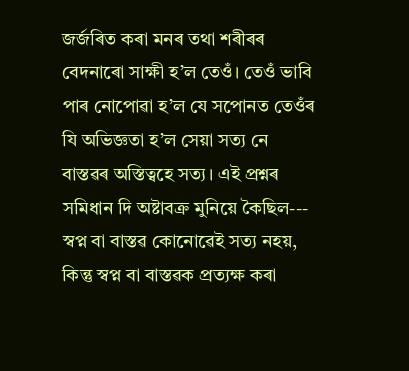জৰ্জৰিত কৰা মনৰ তথা শৰীৰৰ বেদনাৰো সাক্ষী হ’ল তেওঁ। তেওঁ ভাবি পাৰ নোপোৱা হ’ল যে সপোনত তেওঁৰ যি অভিজ্ঞতা হ’ল সেয়া সত্য নে বাস্তৱৰ অস্তিত্বহে সত্য। এই প্রশ্নৰ সমিধান দি অষ্টাবক্ৰ মুনিয়ে কৈছিল--- স্বপ্ন বা বাস্তৱ কোনোৱেই সত্য নহয়, কিন্তু স্বপ্ন বা বাস্তৱক প্রত্যক্ষ কৰা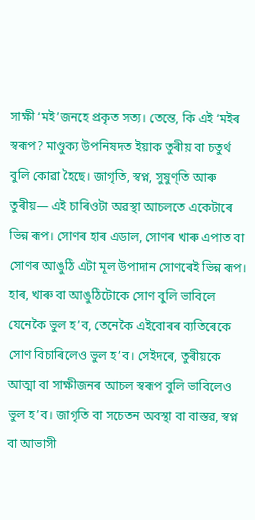সাক্ষী ‘মই’জনহে প্ৰকৃত সত্য। তেন্তে, কি এই ‘মইৰ স্বৰূপ? মাণ্ডুক্য উপনিষদত ইয়াক তুৰীয় বা চতুৰ্থ বুলি কোৱা হৈছে। জাগৃতি, স্বপ্ন, সুষুণ্তি আৰু তুৰীয়— এই চাৰিওটা অৱস্থা আচলতে একেটাৰে ভিন্ন ৰূপ। সোণৰ হাৰ এডাল, সোণৰ খাৰু এপাত বা সোণৰ আঙুঠি এটা মূল উপাদান সোণৰেই ভিন্ন ৰূপ। হাৰ, খাৰু বা আঙুঠিটোকে সোণ বুলি ভাবিলে যেনেকৈ ভুল হ’ব, তেনেকৈ এইবোৰৰ ব্যতিৰেকে সোণ বিচাৰিলেও ভুল হ’ব। সেইদৰে, তুৰীয়কে আত্মা বা সাক্ষীজনৰ আচল স্বৰূপ বুলি ভাবিলেও ভুল হ’ব। জাগৃতি বা সচেতন অবস্থা বা বাস্তৱ, স্বপ্ন বা আভাসী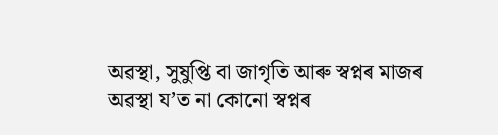অৱস্থা, সুষুপ্তি বা জাগৃতি আৰু স্বপ্নৰ মাজৰ অৱস্থা য’ত না কোনো স্বপ্নৰ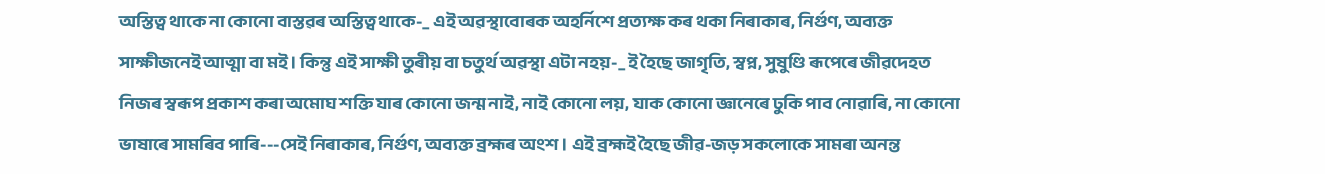অস্তিত্ব থাকে না কোনো বাস্তৱৰ অস্তিত্ব থাকে-_ এই অৱস্থাবোৰক অহৰ্নিশে প্রত্যক্ষ কৰ থকা নিৰাকাৰ, নিৰ্গুণ, অব্যক্ত সাক্ষীজনেই আত্মা বা মই। কিন্তু এই সাক্ষী তুৰীয় বা চতুৰ্থ অৱস্থা এটা নহয়-_ ই হৈছে জাগৃতি, স্বপ্ন, সুষুণ্ডি ৰূপেৰে জীৱদেহত নিজৰ স্বৰূপ প্ৰকাশ কৰা অমোঘ শক্তি যাৰ কোনো জন্ম নাই, নাই কোনো লয়, যাক কোনো জ্ঞানেৰে ঢুকি পাব নোৱাৰি, না কোনো ভাষাৰে সামৰিব পাৰি---সেই নিৰাকাৰ, নিৰ্গুণ, অব্যক্ত ব্ৰহ্মৰ অংশ। এই ব্ৰহ্মই হৈছে জীৱ-জড় সকলোকে সামৰা অনন্ত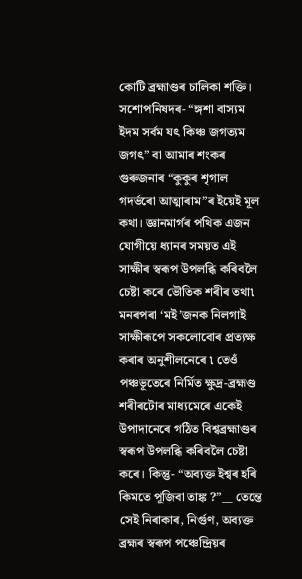কোটি ব্ৰহ্মাণ্ডৰ চালিকা শক্তি। সশোপনিষদৰ- “ঙ্গশা বাস্যম ইদম সৰ্বম যৎ কিঞ্চ জগত্যম জগৎ” বা আমাৰ শংকৰ গুৰুজনাৰ “কুকুৰ শৃগাল গদৰ্ভৰো আত্মাৰাম”ৰ ইয়েই মূল কথা। জ্ঞানমাৰ্গৰ পথিক এজন যোগীয়ে ধ্যানৰ সময়ত এই সাক্ষীৰ স্বৰূপ উপলব্ধি কৰিবলৈ চেষ্টা কৰে ভৌতিক শৰীৰ তথা৷ মনৰপৰা ‘মই’জনক নিলগাই সাক্ষীৰূপে সকলোবোৰ প্ৰত্যক্ষ কৰাৰ অনুশীলনেৰে ৷ তেওঁ পঞ্চভূতেৰে নিৰ্মিত ক্ষুদ্ৰ-ব্ৰহ্মণ্ড শৰীৰটোৰ মাধ্যমেৰে একেই উপাদানেৰে গঠিত বিশ্বব্ৰহ্মাণ্ডৰ স্বৰূপ উপলব্ধি কৰিবলৈ চেষ্টা কৰে। কিন্তু- “অব্যক্ত ইশ্বৰ হৰি কিমতে পূজিবা তাঙ্ক ?”__ তেন্তে সেই নিৰাকাৰ, নিৰ্গুণ, অব্যক্ত ব্ৰহ্মৰ স্বৰূপ পঞ্চেন্দ্ৰিয়ৰ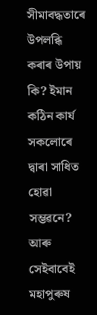সীমাবদ্ধতাৰে উপলব্ধি কৰাৰ উপায় কি? ইমান কঠিন কাৰ্য সকলোৰে দ্বাৰা সাধিত হোৱা সম্ভৱনে? আৰু সেইবাবেই মহাপুৰুষ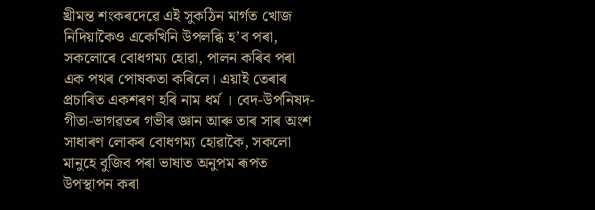খ্ৰীমন্ত শংকৰদেৱে এই সুকঠিন মাৰ্গত খোজ নিদিয়াকৈও একেখিনি উপলব্ধি হ’ব পৰা, সকলোৰে বোধগম্য হোৱা, পালন কৰিব পৰা এক পথৰ পোষকতা কৰিলে। এয়াই তেৰাৰ প্ৰচাৰিত একশৰণ হৰি নাম ধৰ্ম । বেদ-উপনিষদ-গীতা-ভাগৱতৰ গভীৰ জ্ঞান আৰু তাৰ সাৰ অংশ সাধাৰণ লোকৰ বোধগম্য হোৱাকৈ, সকলো মানুহে বুজিব পৰা ভাষাত অনুপম ৰূপত উপস্থাপন কৰা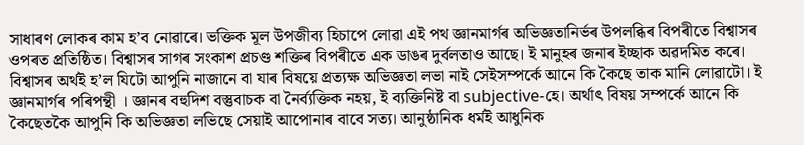সাধাৰণ লোকৰ কাম হ’ব নোৱাৰে। ভক্তিক মূল উপজীব্য হিচাপে লোৱা এই পথ জ্ঞানমাৰ্গৰ অভিজ্ঞতানিৰ্ভৰ উপলব্ধিৰ বিপৰীতে বিশ্বাসৰ ওপৰত প্রতিষ্ঠিত। বিশ্বাসৰ সাগৰ সংকাশ প্ৰচণ্ড শক্তিৰ বিপৰীতে এক ডাঙৰ দুৰ্বলতাও আছে। ই মানুহৰ জনাৰ ইচ্ছাক অৱদমিত কৰে। বিশ্বাসৰ অৰ্থই হ’ল যিটো আপুনি নাজানে বা যাৰ বিষয়ে প্ৰত্যক্ষ অভিজ্ঞতা লভা নাই সেইসম্পৰ্কে আনে কি কৈছে তাক মানি লোৱাটো। ই জ্ঞানমাৰ্গৰ পৰিপন্থী । জ্ঞানৰ বহুদিশ বস্তুবাচক বা নৈৰ্ব্যক্তিক নহয়, ই ব্যক্তিনিষ্ট বা subjective-হে। অৰ্থাৎ বিষয় সম্পৰ্কে আনে কি কৈছেতকৈ আপুনি কি অভিজ্ঞতা লভিছে সেয়াই আপোনাৰ বাবে সত্য। আনুষ্ঠানিক ধৰ্মই আধুনিক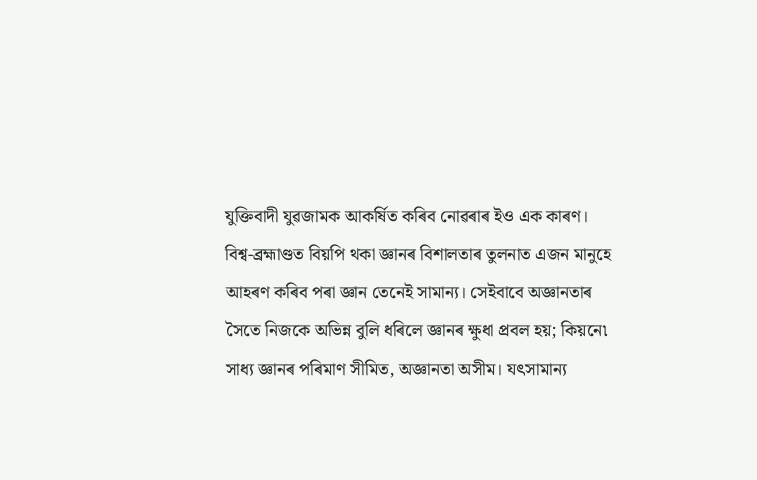যুক্তিবাদী যুৱজামক আকৰ্ষিত কৰিব নোৱৰাৰ ইও এক কাৰণ।
বিশ্ব-ব্ৰহ্মাণ্ডত বিয়পি থকা জ্ঞানৰ বিশালতাৰ তুলনাত এজন মানুহে আহৰণ কৰিব পৰা জ্ঞান তেনেই সামান্য। সেইবাবে অজ্ঞানতাৰ সৈতে নিজকে অভিন্ন বুলি ধৰিলে জ্ঞানৰ ক্ষুধা প্ৰবল হয়; কিয়নে৷ সাধ্য জ্ঞানৰ পৰিমাণ সীমিত, অজ্ঞানতা অসীম। যৎসামান্য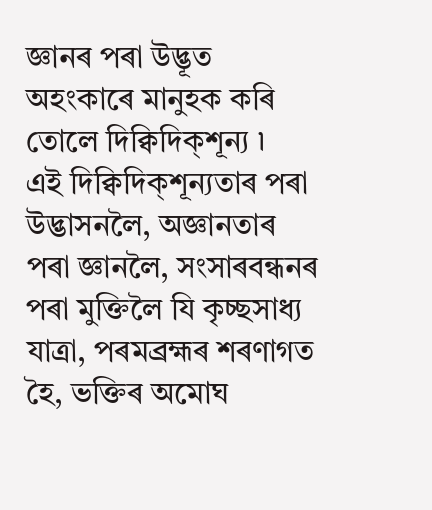জ্ঞানৰ পৰা উদ্ভূত অহংকাৰে মানুহক কৰি তোলে দিক্বিদিক্শূন্য ৷
এই দিক্বিদিক্শূন্যতাৰ পৰা উদ্ভাসনলৈ, অজ্ঞানতাৰ পৰা জ্ঞানলৈ, সংসাৰবন্ধনৰ পৰা মুক্তিলৈ যি কৃচ্ছসাধ্য যাত্ৰা, পৰমব্ৰহ্মৰ শৰণাগত হৈ, ভক্তিৰ অমোঘ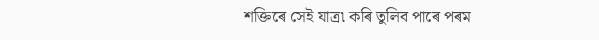শক্তিৰে সেই যাত্ৰ৷ কৰি তুলিব পাৰে পৰম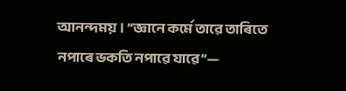আনন্দময়। “জ্ঞানে কৰ্মে তাৱে তাৰিতে নপাৰে ভকতি নপাৱে যাৱে”—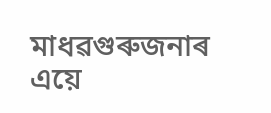মাধৱগুৰুজনাৰ এয়ে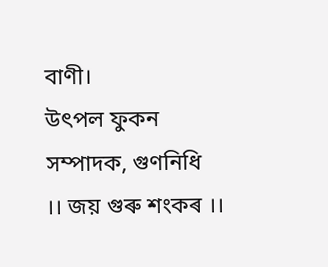বাণী।
উৎপল ফুকন সম্পাদক, গুণনিধি
।। জয় গুৰু শংকৰ ।।